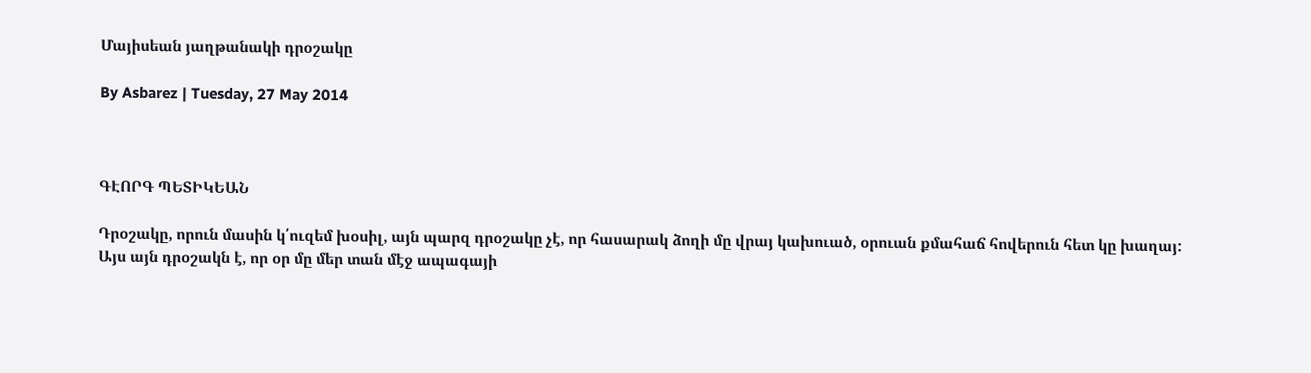Մայիսեան յաղթանակի դրօշակը

By Asbarez | Tuesday, 27 May 2014



ԳԷՈՐԳ ՊԵՏԻԿԵԱՆ

Դրօշակը, որուն մասին կ՛ուզեմ խօսիլ, այն պարզ դրօշակը չէ, որ հասարակ ձողի մը վրայ կախուած, օրուան քմահաճ հովերուն հետ կը խաղայ:
Այս այն դրօշակն է, որ օր մը մեր տան մէջ ապագայի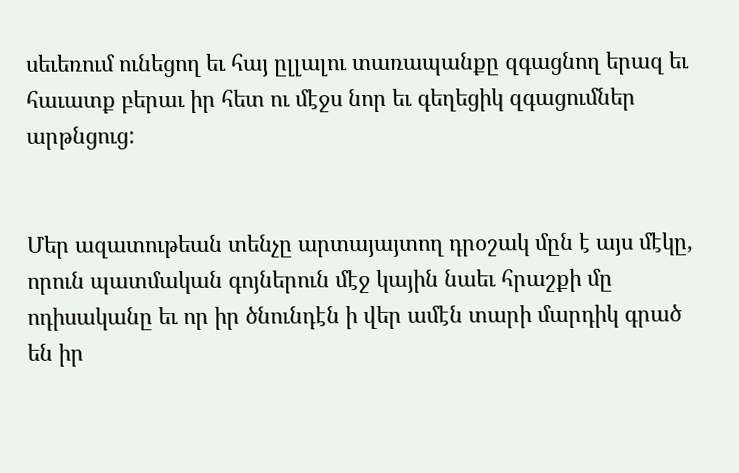սեւեռում ունեցող եւ հայ ըլլալու տառապանքը զգացնող երազ եւ հաւատք բերաւ իր հետ ու մէջս նոր եւ գեղեցիկ զգացումներ արթնցուց:


Մեր ազատութեան տենչը արտայայտող դրօշակ մըն է այս մէկը, որուն պատմական գոյներուն մէջ կային նաեւ հրաշքի մը ոդիսականը եւ որ իր ծնունդէն ի վեր ամէն տարի մարդիկ գրած են իր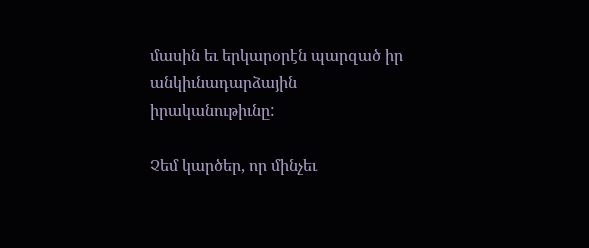մասին եւ երկարօրէն պարզած իր անկիւնադարձային իրականութիւնը:

Չեմ կարծեր, որ մինչեւ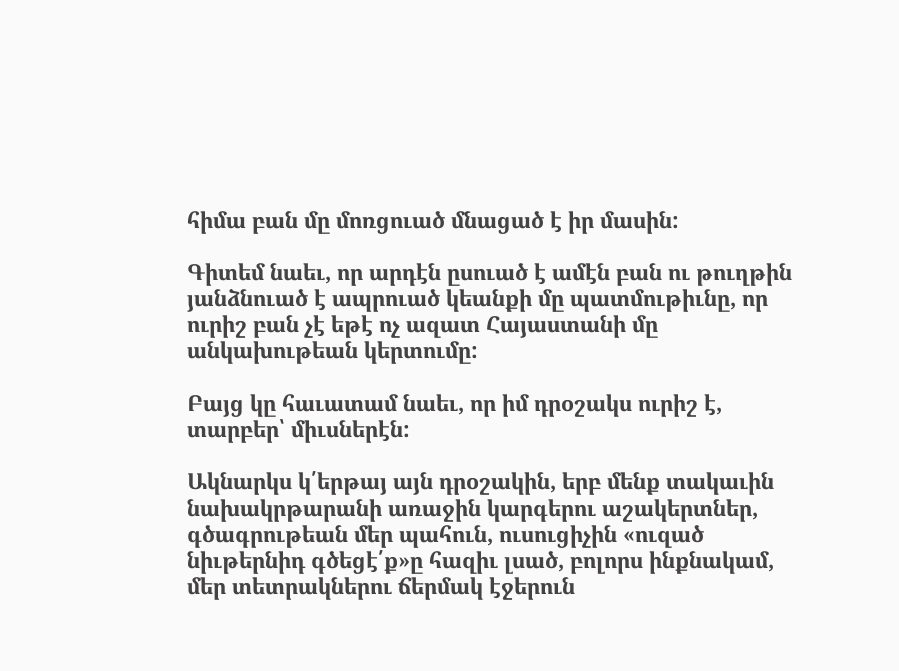հիմա բան մը մոռցուած մնացած է իր մասին:

Գիտեմ նաեւ, որ արդէն ըսուած է ամէն բան ու թուղթին յանձնուած է ապրուած կեանքի մը պատմութիւնը, որ ուրիշ բան չէ եթէ ոչ ազատ Հայաստանի մը անկախութեան կերտումը:

Բայց կը հաւատամ նաեւ, որ իմ դրօշակս ուրիշ է, տարբեր՝ միւսներէն:

Ակնարկս կ՛երթայ այն դրօշակին, երբ մենք տակաւին նախակրթարանի առաջին կարգերու աշակերտներ, գծագրութեան մեր պահուն, ուսուցիչին «ուզած նիւթերնիդ գծեցէ՛ք»ը հազիւ լսած, բոլորս ինքնակամ, մեր տետրակներու ճերմակ էջերուն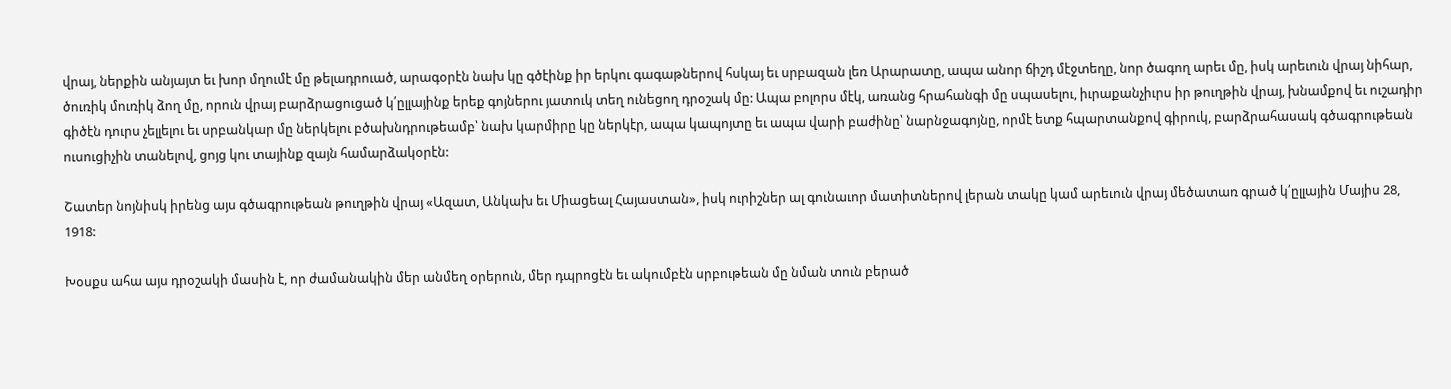վրայ, ներքին անյայտ եւ խոր մղումէ մը թելադրուած, արագօրէն նախ կը գծէինք իր երկու գագաթներով հսկայ եւ սրբազան լեռ Արարատը, ապա անոր ճիշդ մէջտեղը, նոր ծագող արեւ մը, իսկ արեւուն վրայ նիհար, ծուռիկ մուռիկ ձող մը, որուն վրայ բարձրացուցած կ՛ըլլայինք երեք գոյներու յատուկ տեղ ունեցող դրօշակ մը: Ապա բոլորս մէկ, առանց հրահանգի մը սպասելու, իւրաքանչիւրս իր թուղթին վրայ, խնամքով եւ ուշադիր գիծէն դուրս չելլելու եւ սրբանկար մը ներկելու բծախնդրութեամբ՝ նախ կարմիրը կը ներկէր, ապա կապոյտը եւ ապա վարի բաժինը՝ նարնջագոյնը, որմէ ետք հպարտանքով գիրուկ, բարձրահասակ գծագրութեան ուսուցիչին տանելով, ցոյց կու տայինք զայն համարձակօրէն:

Շատեր նոյնիսկ իրենց այս գծագրութեան թուղթին վրայ «Ազատ, Անկախ եւ Միացեալ Հայաստան», իսկ ուրիշներ ալ գունաւոր մատիտներով լերան տակը կամ արեւուն վրայ մեծատառ գրած կ՛ըլլային Մայիս 28, 1918:

Խօսքս ահա այս դրօշակի մասին է, որ ժամանակին մեր անմեղ օրերուն, մեր դպրոցէն եւ ակումբէն սրբութեան մը նման տուն բերած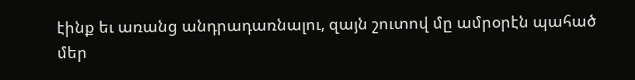էինք եւ առանց անդրադառնալու, զայն շուտով մը ամրօրէն պահած մեր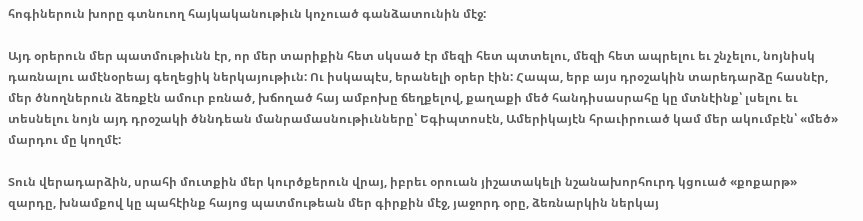հոգիներուն խորը գտնուող հայկականութիւն կոչուած գանձատունին մէջ:

Այդ օրերուն մեր պատմութիւնն էր, որ մեր տարիքին հետ սկսած էր մեզի հետ պտտելու, մեզի հետ ապրելու եւ շնչելու, նոյնիսկ դառնալու ամէնօրեայ գեղեցիկ ներկայութիւն: Ու իսկապէս, երանելի օրեր էին: Հապա, երբ այս դրօշակին տարեդարձը հասնէր, մեր ծնողներուն ձեռքէն ամուր բռնած, խճողած հայ ամբոխը ճեղքելով, քաղաքի մեծ հանդիսասրահը կը մտնէինք՝ լսելու եւ տեսնելու նոյն այդ դրօշակի ծննդեան մանրամասնութիւնները՝ Եգիպտոսէն, Ամերիկայէն հրաւիրուած կամ մեր ակումբէն՝ «մեծ» մարդու մը կողմէ:

Տուն վերադարձին, սրահի մուտքին մեր կուրծքերուն վրայ, իբրեւ օրուան յիշատակելի նշանախորհուրդ կցուած «քոքարթ» զարդը, խնամքով կը պահէինք հայոց պատմութեան մեր գիրքին մէջ, յաջորդ օրը, ձեռնարկին ներկայ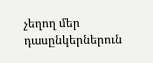չեղող մեր դասընկերներուն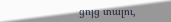ցոյց տալու,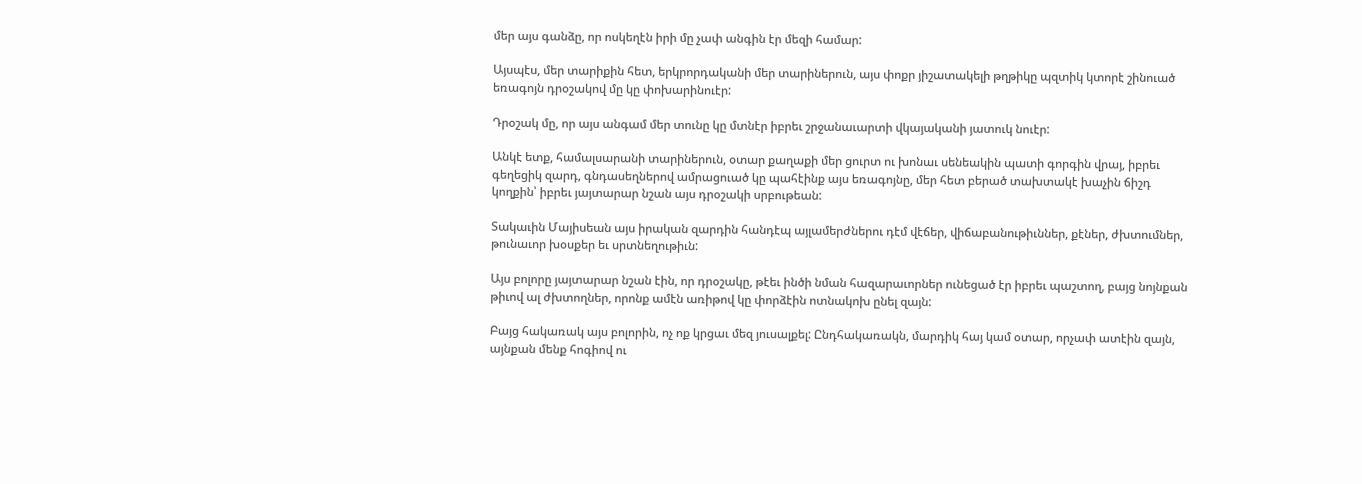մեր այս գանձը, որ ոսկեղէն իրի մը չափ անգին էր մեզի համար:

Այսպէս, մեր տարիքին հետ, երկրորդականի մեր տարիներուն, այս փոքր յիշատակելի թղթիկը պզտիկ կտորէ շինուած եռագոյն դրօշակով մը կը փոխարինուէր:

Դրօշակ մը, որ այս անգամ մեր տունը կը մտնէր իբրեւ շրջանաւարտի վկայականի յատուկ նուէր:

Անկէ ետք, համալսարանի տարիներուն, օտար քաղաքի մեր ցուրտ ու խոնաւ սենեակին պատի գորգին վրայ, իբրեւ գեղեցիկ զարդ, գնդասեղներով ամրացուած կը պահէինք այս եռագոյնը, մեր հետ բերած տախտակէ խաչին ճիշդ կողքին՝ իբրեւ յայտարար նշան այս դրօշակի սրբութեան:

Տակաւին Մայիսեան այս իրական զարդին հանդէպ այլամերժներու դէմ վէճեր, վիճաբանութիւններ, քէներ, ժխտումներ, թունաւոր խօսքեր եւ սրտնեղութիւն:

Այս բոլորը յայտարար նշան էին, որ դրօշակը, թէեւ ինծի նման հազարաւորներ ունեցած էր իբրեւ պաշտող, բայց նոյնքան թիւով ալ ժխտողներ, որոնք ամէն առիթով կը փորձէին ոտնակոխ ընել զայն:

Բայց հակառակ այս բոլորին, ոչ ոք կրցաւ մեզ յուսալքել: Ընդհակառակն, մարդիկ հայ կամ օտար, որչափ ատէին զայն, այնքան մենք հոգիով ու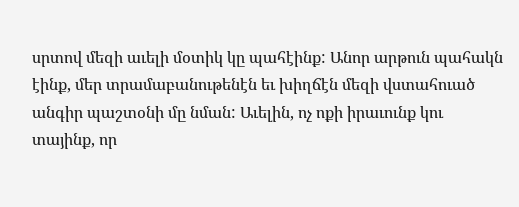սրտով մեզի աւելի մօտիկ կը պահէինք: Անոր արթուն պահակն էինք, մեր տրամաբանութենէն եւ խիղճէն մեզի վստահուած անգիր պաշտօնի մը նման: Աւելին, ոչ ոքի իրաւունք կու տայինք, որ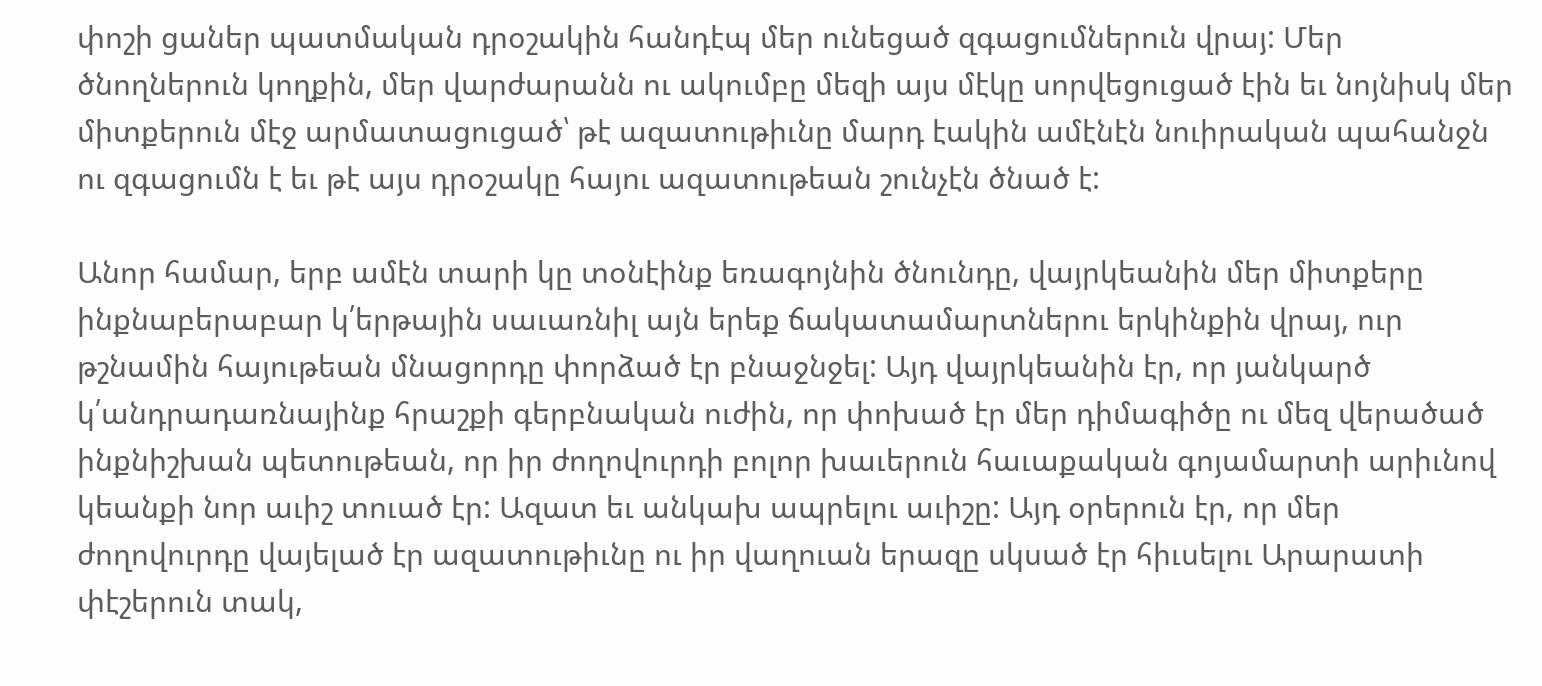փոշի ցաներ պատմական դրօշակին հանդէպ մեր ունեցած զգացումներուն վրայ: Մեր ծնողներուն կողքին, մեր վարժարանն ու ակումբը մեզի այս մէկը սորվեցուցած էին եւ նոյնիսկ մեր միտքերուն մէջ արմատացուցած՝ թէ ազատութիւնը մարդ էակին ամէնէն նուիրական պահանջն ու զգացումն է եւ թէ այս դրօշակը հայու ազատութեան շունչէն ծնած է:

Անոր համար, երբ ամէն տարի կը տօնէինք եռագոյնին ծնունդը, վայրկեանին մեր միտքերը ինքնաբերաբար կ՛երթային սաւառնիլ այն երեք ճակատամարտներու երկինքին վրայ, ուր թշնամին հայութեան մնացորդը փորձած էր բնաջնջել: Այդ վայրկեանին էր, որ յանկարծ կ՛անդրադառնայինք հրաշքի գերբնական ուժին, որ փոխած էր մեր դիմագիծը ու մեզ վերածած ինքնիշխան պետութեան, որ իր ժողովուրդի բոլոր խաւերուն հաւաքական գոյամարտի արիւնով կեանքի նոր աւիշ տուած էր: Ազատ եւ անկախ ապրելու աւիշը: Այդ օրերուն էր, որ մեր ժողովուրդը վայելած էր ազատութիւնը ու իր վաղուան երազը սկսած էր հիւսելու Արարատի փէշերուն տակ,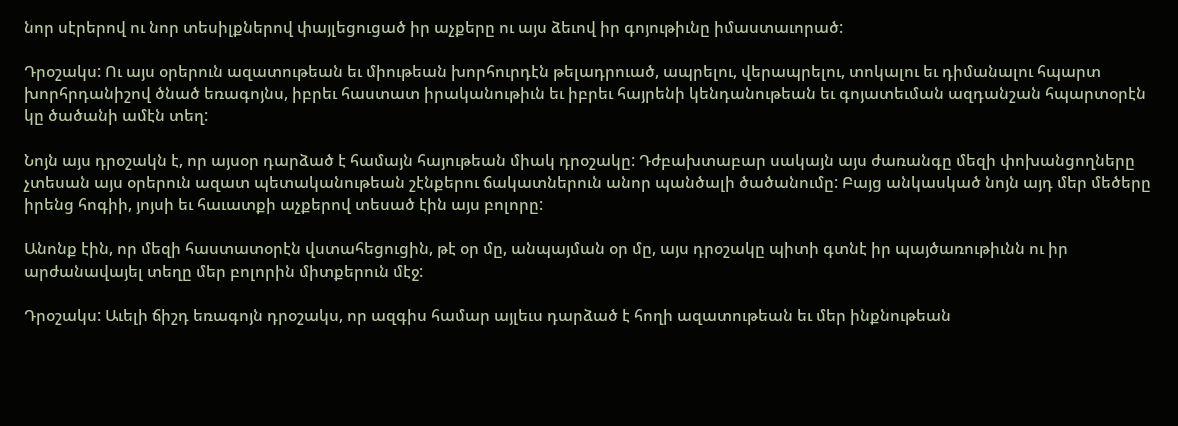նոր սէրերով ու նոր տեսիլքներով փայլեցուցած իր աչքերը ու այս ձեւով իր գոյութիւնը իմաստաւորած:

Դրօշակս: Ու այս օրերուն ազատութեան եւ միութեան խորհուրդէն թելադրուած, ապրելու, վերապրելու, տոկալու եւ դիմանալու հպարտ խորհրդանիշով ծնած եռագոյնս, իբրեւ հաստատ իրականութիւն եւ իբրեւ հայրենի կենդանութեան եւ գոյատեւման ազդանշան հպարտօրէն կը ծածանի ամէն տեղ:

Նոյն այս դրօշակն է, որ այսօր դարձած է համայն հայութեան միակ դրօշակը: Դժբախտաբար սակայն այս ժառանգը մեզի փոխանցողները չտեսան այս օրերուն ազատ պետականութեան շէնքերու ճակատներուն անոր պանծալի ծածանումը: Բայց անկասկած նոյն այդ մեր մեծերը իրենց հոգիի, յոյսի եւ հաւատքի աչքերով տեսած էին այս բոլորը:

Անոնք էին, որ մեզի հաստատօրէն վստահեցուցին, թէ օր մը, անպայման օր մը, այս դրօշակը պիտի գտնէ իր պայծառութիւնն ու իր արժանավայել տեղը մեր բոլորին միտքերուն մէջ:

Դրօշակս: Աւելի ճիշդ եռագոյն դրօշակս, որ ազգիս համար այլեւս դարձած է հողի ազատութեան եւ մեր ինքնութեան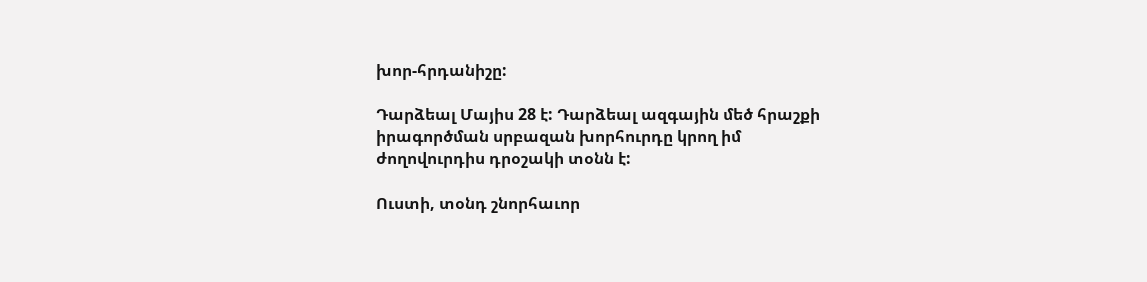խոր-հրդանիշը:

Դարձեալ Մայիս 28 է: Դարձեալ ազգային մեծ հրաշքի իրագործման սրբազան խորհուրդը կրող իմ ժողովուրդիս դրօշակի տօնն է:

Ուստի, տօնդ շնորհաւոր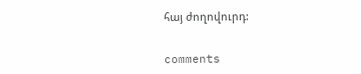հայ ժողովուրդ:


comments